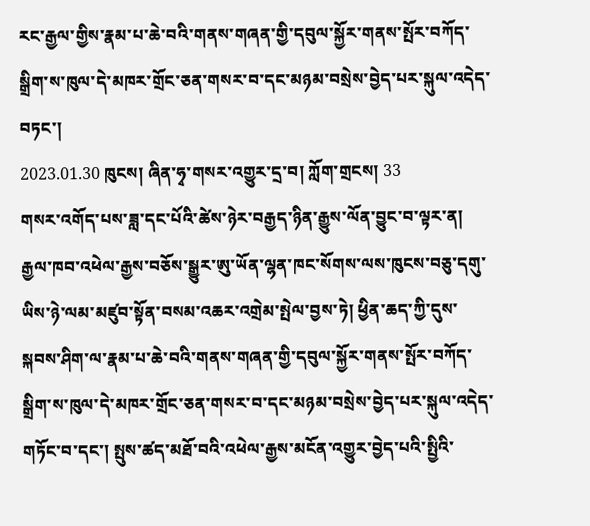རང་རྒྱལ་གྱིས་རྣམ་པ་ཆེ་བའི་གནས་གཞན་གྱི་དབུལ་སྐྱོར་གནས་སྤོར་བཀོད་སྒྲིག་ས་ཁུལ་དེ་མཁར་གྲོང་ཅན་གསར་བ་དང་མཉམ་བསྲེས་བྱེད་པར་སྐུལ་འདེད་བཏང་།
2023.01.30 ཁུངས། ཞིན་ཧྭ་གསར་འགྱུར་དྲ་བ། ཀློག་གྲངས། 33
གསར་འགོད་པས་ཟླ་དང་པོའི་ཚེས་ཉེར་བརྒྱད་ཉིན་རྒྱུས་ལོན་བྱུང་བ་ལྟར་ན། རྒྱལ་ཁབ་འཕེལ་རྒྱས་བཅོས་སྒྱུར་ཨུ་ཡོན་ལྷན་ཁང་སོགས་ལས་ཁུངས་བཅུ་དགུ་ཡིས་ཉེ་ལམ་མཛུབ་སྟོན་བསམ་འཆར་འགྲེམ་སྤེལ་བྱས་ཏེ། ཕྱིན་ཆད་ཀྱི་དུས་སྐབས་ཤིག་ལ་རྣམ་པ་ཆེ་བའི་གནས་གཞན་གྱི་དབུལ་སྐྱོར་གནས་སྤོར་བཀོད་སྒྲིག་ས་ཁུལ་དེ་མཁར་གྲོང་ཅན་གསར་བ་དང་མཉམ་བསྲེས་བྱེད་པར་སྐུལ་འདེད་གཏོང་བ་དང་། སྤུས་ཚད་མཐོ་བའི་འཕེལ་རྒྱས་མངོན་འགྱུར་བྱེད་པའི་སྤྱིའི་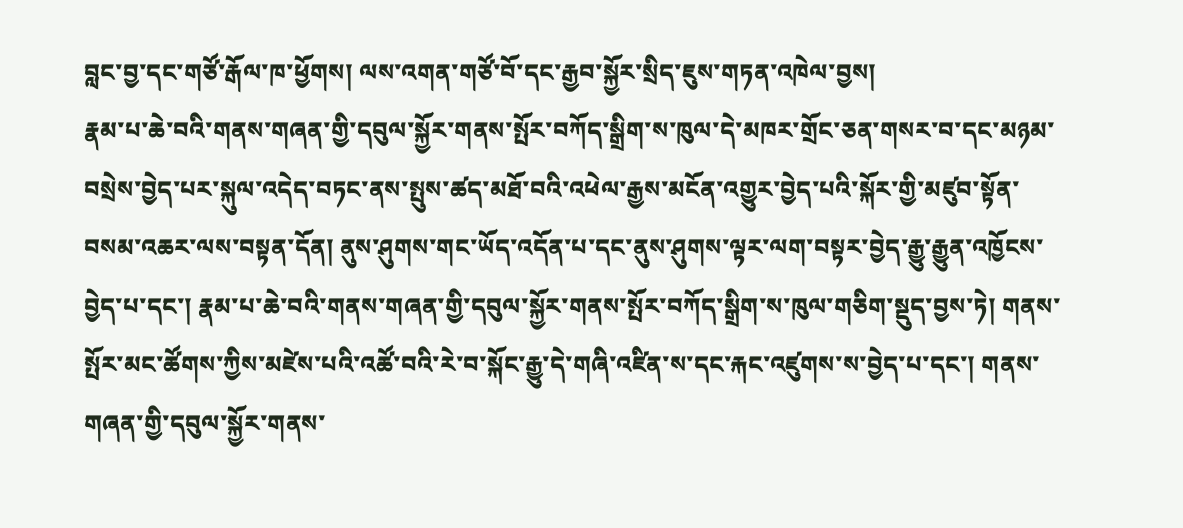བླང་བྱ་དང་གཙོ་རྒོལ་ཁ་ཕྱོགས། ལས་འགན་གཙོ་བོ་དང་རྒྱབ་སྐྱོར་སྲིད་ཇུས་གཏན་འཁེལ་བྱས།
རྣམ་པ་ཆེ་བའི་གནས་གཞན་གྱི་དབུལ་སྐྱོར་གནས་སྤོར་བཀོད་སྒྲིག་ས་ཁུལ་དེ་མཁར་གྲོང་ཅན་གསར་བ་དང་མཉམ་བསྲེས་བྱེད་པར་སྐུལ་འདེད་བཏང་ནས་སྤུས་ཚད་མཐོ་བའི་འཕེལ་རྒྱས་མངོན་འགྱུར་བྱེད་པའི་སྐོར་གྱི་མཛུབ་སྟོན་བསམ་འཆར་ལས་བསྟན་དོན། ནུས་ཤུགས་གང་ཡོད་འདོན་པ་དང་ནུས་ཤུགས་ལྟར་ལག་བསྟར་བྱེད་རྒྱུ་རྒྱུན་འཁྱོངས་བྱེད་པ་དང་། རྣམ་པ་ཆེ་བའི་གནས་གཞན་གྱི་དབུལ་སྐྱོར་གནས་སྤོར་བཀོད་སྒྲིག་ས་ཁུལ་གཅིག་སྡུད་བྱས་ཏེ། གནས་སྤོར་མང་ཚོགས་ཀྱིས་མཛེས་པའི་འཚོ་བའི་རེ་བ་སྐོང་རྒྱུ་དེ་གཞི་འཛིན་ས་དང་རྐང་འཛུགས་ས་བྱེད་པ་དང་། གནས་གཞན་གྱི་དབུལ་སྐྱོར་གནས་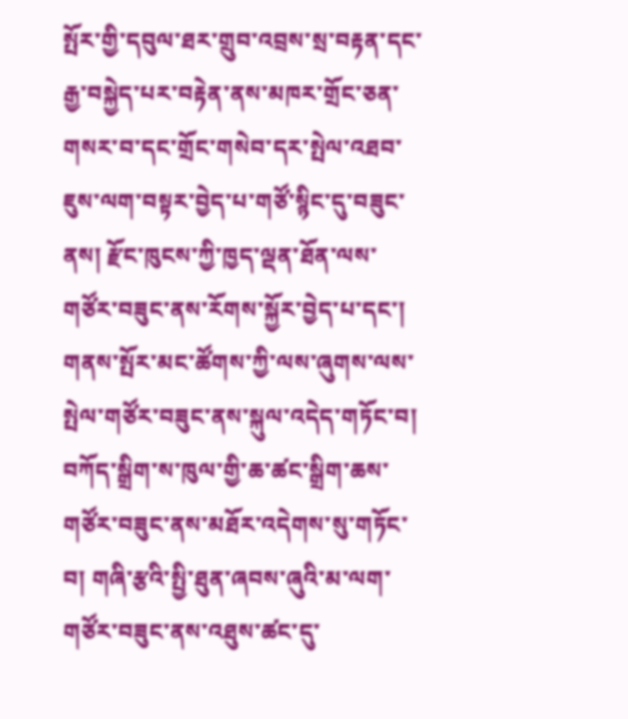སྤོར་གྱི་དབུལ་ཐར་གྲུབ་འབྲས་སྲ་བརྟན་དང་རྒྱ་བསྐྱེད་པར་བརྟེན་ནས་མཁར་གྲོང་ཅན་གསར་བ་དང་གྲོང་གསེབ་དར་སྤེལ་འཐབ་ཇུས་ལག་བསྟར་བྱེད་པ་གཙོ་སྙིང་དུ་བཟུང་ནས། རྫོང་ཁུངས་ཀྱི་ཁྱད་ལྡན་ཐོན་ལས་གཙོར་བཟུང་ནས་རོགས་སྐྱོར་བྱེད་པ་དང་། གནས་སྤོར་མང་ཚོགས་ཀྱི་ལས་ཞུགས་ལས་སྤེལ་གཙོར་བཟུང་ནས་སྐུལ་འདེད་གཏོང་བ། བཀོད་སྒྲིག་ས་ཁུལ་གྱི་ཆ་ཚང་སྒྲིག་ཆས་གཙོར་བཟུང་ནས་མཐོར་འདེགས་སུ་གཏོང་བ། གཞི་རྩའི་སྤྱི་ཐུན་ཞབས་ཞུའི་མ་ལག་གཙོར་བཟུང་ནས་འཐུས་ཚང་དུ་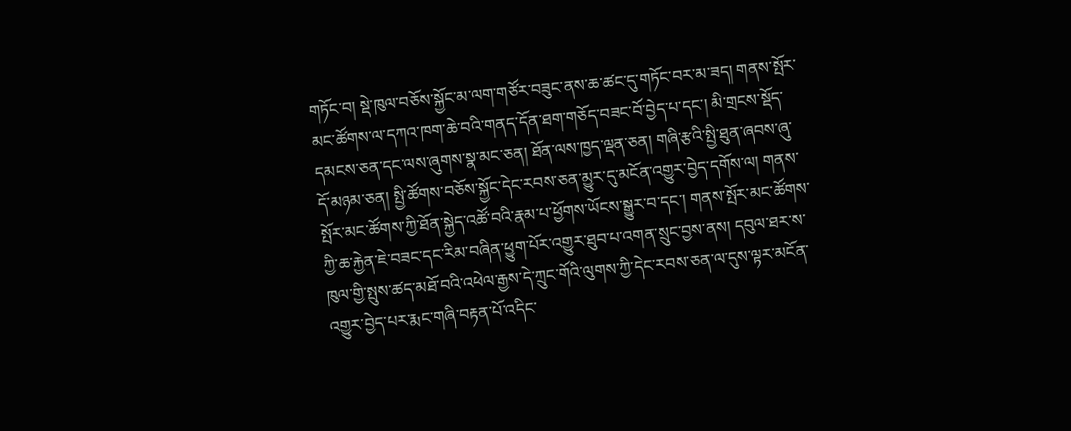གཏོང་བ། སྡེ་ཁུལ་བཅོས་སྐྱོང་མ་ལག་གཙོར་བཟུང་ནས་ཆ་ཚང་དུ་གཏོང་བར་མ་ཟད། གནས་སྤོར་མང་ཚོགས་ལ་དཀའ་ཁག་ཆེ་བའི་གནད་དོན་ཐག་གཅོད་བཟང་བོ་བྱེད་པ་དང་། མི་གྲངས་སྡོད་དམངས་ཅན་དང་ལས་ཞུགས་སྣ་མང་ཅན། ཐོན་ལས་ཁྱད་ལྡན་ཅན། གཞི་རྩའི་སྤྱི་ཐུན་ཞབས་ཞུ་དོ་མཉམ་ཅན། སྤྱི་ཚོགས་བཅོས་སྐྱོང་དེང་རབས་ཅན་མྱུར་དུ་མངོན་འགྱུར་བྱེད་དགོས་ལ། གནས་སྤོར་མང་ཚོགས་ཀྱི་ཐོན་སྐྱེད་འཚོ་བའི་རྣམ་པ་ཕྱོགས་ཡོངས་སྒྱུར་བ་དང་། གནས་སྤོར་མང་ཚོགས་ཀྱི་ཆ་རྐྱེན་ཇེ་བཟང་དང་རིམ་བཞིན་ཕྱུག་པོར་འགྱུར་ཐུབ་པ་འགན་སྲུང་བྱས་ནས། དབུལ་ཐར་ས་ཁུལ་གྱི་སྤུས་ཚད་མཐོ་བའི་འཕེལ་རྒྱས་དེ་ཀྲུང་གོའི་ལུགས་ཀྱི་དེང་རབས་ཅན་ལ་དུས་ལྟར་མངོན་འགྱུར་བྱེད་པར་རྨང་གཞི་བརྟན་པོ་འདིང་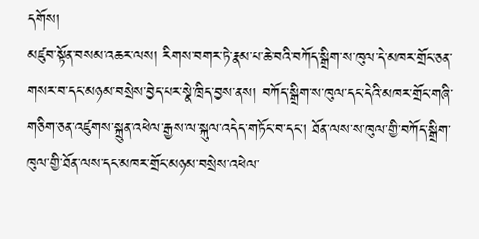དགོས།
མཛུབ་སྟོན་བསམ་འཆར་ལས། རིགས་བགར་ཏེ་རྣམ་པ་ཆེ་བའི་བཀོད་སྒྲིག་ས་ཁུལ་དེ་མཁར་གྲོང་ཅན་གསར་བ་དང་མཉམ་བསྲེས་བྱེད་པར་སྣེ་ཁྲིད་བྱས་ནས། བཀོད་སྒྲིག་ས་ཁུལ་དང་དེའི་མཁར་གྲོང་གཞི་གཅིག་ཅན་འཛུགས་སྐྲུན་འཕེལ་རྒྱས་ལ་སྐུལ་འདེད་གཏོང་བ་དང་། ཐོན་ལས་ས་ཁུལ་གྱི་བཀོད་སྒྲིག་ཁུལ་གྱི་ཐོན་ལས་དང་མཁར་གྲོང་མཉམ་བསྲེས་འཕེལ་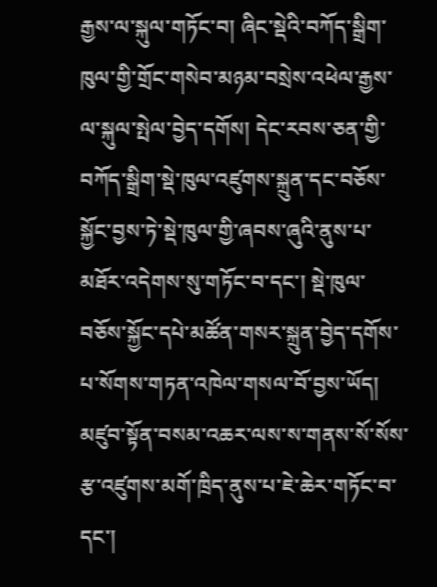རྒྱས་ལ་སྐུལ་གཏོང་བ། ཞིང་སྡེའི་བཀོད་སྒྲིག་ཁུལ་གྱི་གྲོང་གསེབ་མཉམ་བསྲེས་འཕེལ་རྒྱས་ལ་སྐུལ་སྤེལ་བྱེད་དགོས། དེང་རབས་ཅན་གྱི་བཀོད་སྒྲིག་སྡེ་ཁུལ་འཛུགས་སྐྲུན་དང་བཅོས་སྐྱོང་བྱས་ཏེ་སྡེ་ཁུལ་གྱི་ཞབས་ཞུའི་ནུས་པ་མཐོར་འདེགས་སུ་གཏོང་བ་དང་། སྡེ་ཁུལ་བཅོས་སྐྱོང་དཔེ་མཚོན་གསར་སྐྲུན་བྱེད་དགོས་པ་སོགས་གཏན་འཁེལ་གསལ་བོ་བྱས་ཡོད།
མཛུབ་སྟོན་བསམ་འཆར་ལས་ས་གནས་སོ་སོས་རྩ་འཛུགས་མགོ་ཁྲིད་ནུས་པ་ཇེ་ཆེར་གཏོང་བ་དང་།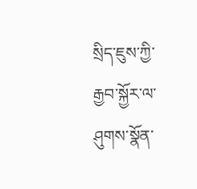སྲིད་ཇུས་ཀྱི་རྒྱབ་སྐྱོར་ལ་ཤུགས་སྣོན་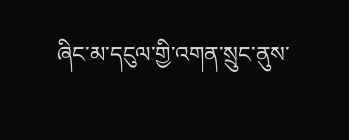ཞིང་མ་དངུལ་གྱི་འགན་སྲུང་ནུས་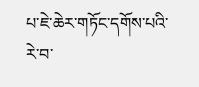པ་ཇེ་ཆེར་གཏོང་དགོས་པའི་རེ་བ་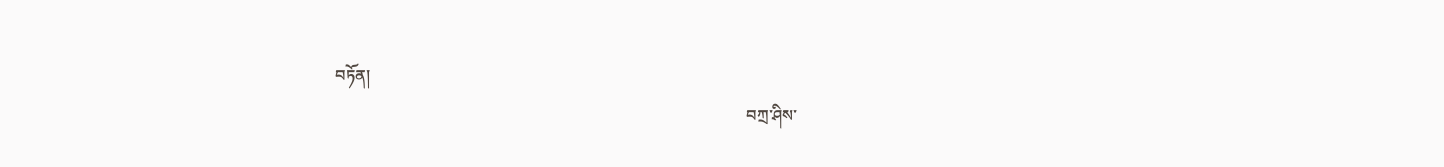བཏོན།
                                                                                                   བཀྲ་ཤིས་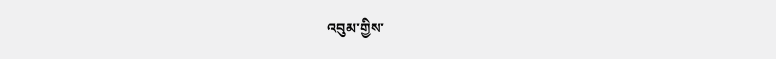འབུམ་གྱིས་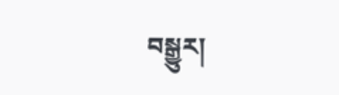བསྒྱུར།